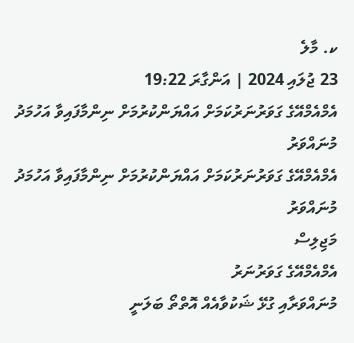ކ. މާލެ
23 ޖުލައި 2024 | އަންގާރަ 19:22
އެމްއެމްއޭގެ ގަވަރުނަރުކަމަށް އައްޔަންކުރުމަށް ނިންމާފައިވާ އަހުމަދު މުނައްވަރު
އެމްއެމްއޭގެ ގަވަރުނަރުކަމަށް އައްޔަންކުރުމަށް ނިންމާފައިވާ އަހުމަދު މުނައްވަރު
މަޖިލިސް
އެމްއެމްއޭގެ ގަވަރުނަރު
މުނައްވަރާއި ގުޅޭ ޝަކުވާއެއް އޮތްތޯ ބަލަނީ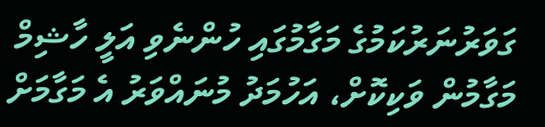ގަވަރުނަރުކަމުގެ މަގާމުގައި ހުންނެވި އަލީ ހާޝިމް މަގާމުން ވަކިކޮށް، އަހުމަދު މުނައްވަރު އެ މަގާމަށް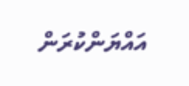އައްޔަންކުރަން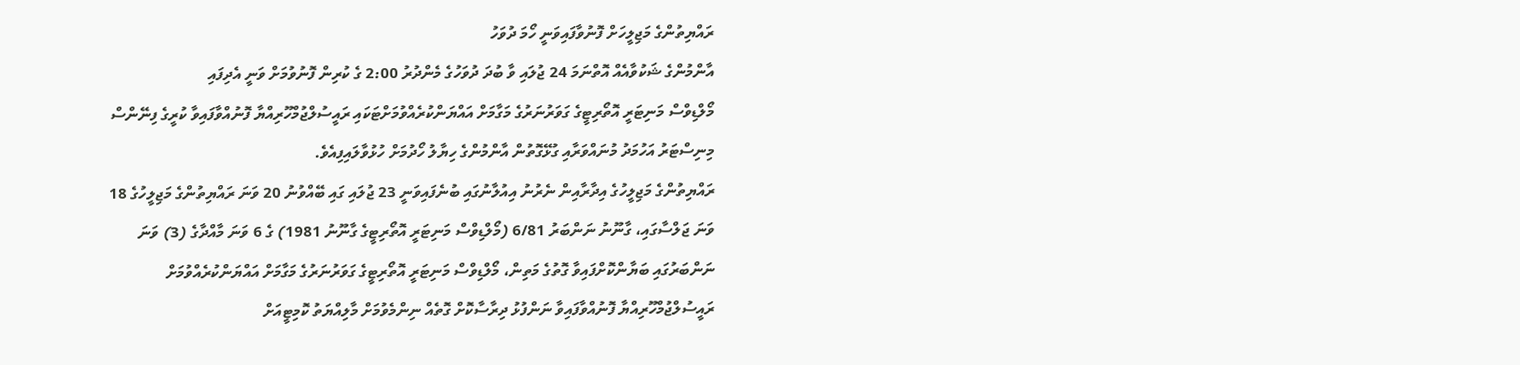ރައްޔިތުންގެ މަޖިލީހަށް ފޮނުވާފައިވަނީ ހޯމަ ދުވަހު
އާންމުންގެ ޝަކުވާއެއް އޮތްނަމަ 24 ޖުލައި ވާ ބުދަ ދުވަހުގެ މެންދުރު 2:00 ގެ ކުރިން ފޮނުވުމަށް ވަނީ އެދިފައި
މޯލްޑިވްސް މަނިޓަރީ އޮތޯރިޓީގެ ގަވަރުނަރުގެ މަގާމަށް އައްޔަންކުރެއްވުމަށްޓަކައި ރައީސުލްޖުމްހޫރިއްޔާ ފޮނުއްވާފައިވާ ކުރީގެ ފިނޭންސް މިނިސްޓަރު އަހުމަދު މުނައްވަރާއި ގުޅޭގޮތުން އާންމުންގެ ހިޔާލު ހޯދުމަށް ހުޅުވާލައިފިއެވެ.
ރައްޔިތުންގެ މަޖިލީހުގެ އިދާރާއިން ނެރުނު އިއުލާނުގައި ބުނެފައިވަނީ 23 ޖުލައި ގައި ބޭއްވުނު 20 ވަނަ ރައްޔިތުންގެ މަޖިލީހުގެ 18 ވަނަ ޖަލްސާގައި، ގާނޫނު ނަންބަރު 6/81 (މޯލްޑިވްސް މަނިޓަރީ އޮތޯރިޓީގެ ގާނޫނު 1981) ގެ 6 ވަނަ މާއްދާގެ (3) ވަނަ ނަންބަރުގައި ބަޔާންކޮށްފައިވާ ގޮތުގެ މަތިން، މޯލްޑިވްސް މަނިޓަރީ އޮތޯރިޓީގެ ގަވަރުނަރުގެ މަގާމަށް އައްޔަންކުރެއްވުމަށް ރައީސުލްޖުމްހޫރިއްޔާ ފޮނުއްވާފައިވާ ނަންފުޅު ދިރާސާކޮށް ގޮތެއް ނިންމެވުމަށް މާލިއްޔަތު ކޮމިޓީއަށް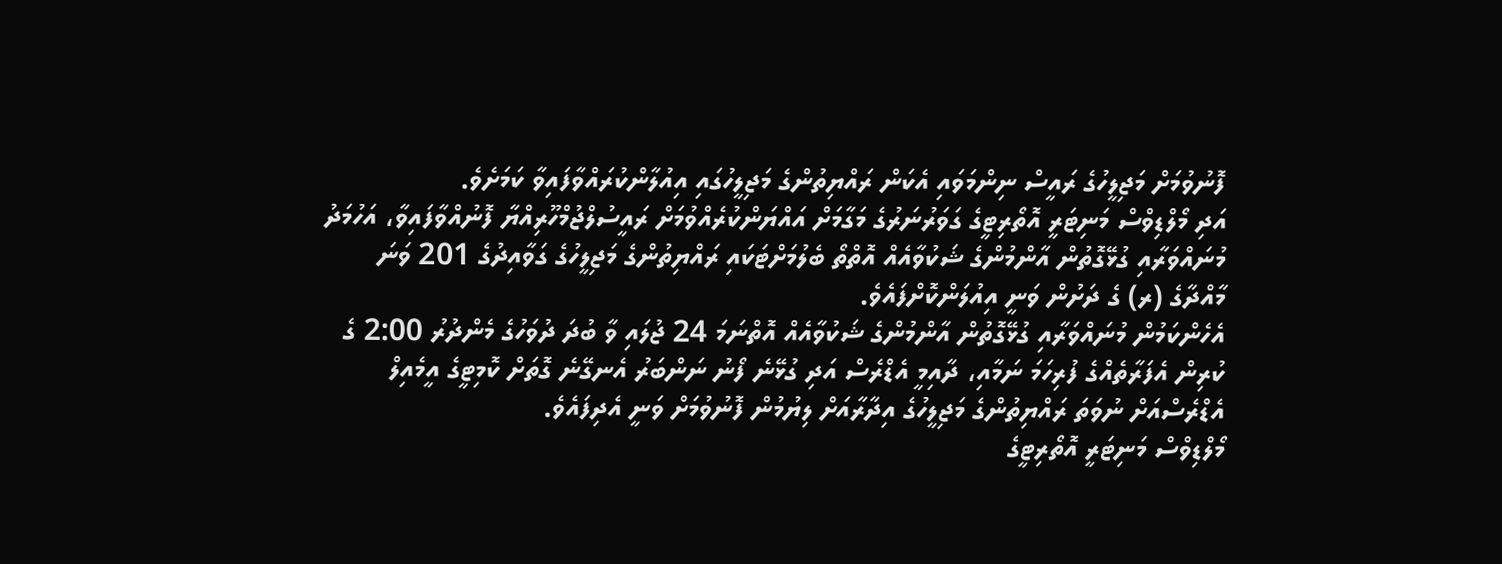ފޮނުވުމަށް މަޖިލީހުގެ ރައީސް ނިންމަވައި އެކަން ރައްޔިތުންގެ މަޖިލީހުގައި އިއުލާންކުރައްވާފައިވާ ކަމަށެވެ.
އަދި މޯލްޑިވްސް މަނިޓަރީ އޮތޯރިޓީގެ ގަވަރުނަރުގެ މަގާމަށް އައްޔަންކުރެއްވުމަށް ރައީސުލްޖުމްހޫރިއްޔާ ފޮނުއްވާފައިވާ، އަހުމަދު މުނައްވަރާއި ގުޅޭގޮތުން އާންމުންގެ ޝަކުވާއެއް އޮތްތޯ ބެލުމަށްޓަކައި ރައްޔިތުންގެ މަޖިލީހުގެ ގަވާއިދުގެ 201 ވަނަ މާއްދާގެ (ރ) ގެ ދަށުން ވަނީ އިއުލަންކޮށްފައެވެ.
އެހެންކަމުން މުނައްވަރާއި ގުޅޭގޮތުން އާންމުންގެ ޝަކުވާއެއް އޮތްނަމަ 24 ޖުލައި ވާ ބުދަ ދުވަހުގެ މެންދުރު 2:00 ގެ ކުރިން އެފަރާތެއްގެ ފުރިހަމަ ނަމާއި، ދާއިމީ އެޑްރެސް އަދި ގުޅޭނެ ފޯނު ނަންބަރު އެނގޭނެ ގޮތަށް ކޮމިޓީގެ އީމެއިލް އެޑްރެސްއަށް ނުވަތަ ރައްޔިތުންގެ މަޖިލީހުގެ އިދާރާއަށް ލިޔުމުން ފޮނުވުމަށް ވަނީ އެދިފައެވެ.
މޯލްޑިވްސް މަނިޓަރީ އޮތޯރިޓީގެ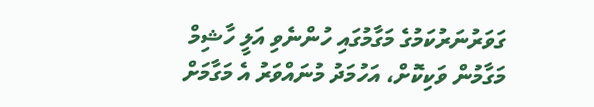ގަވަރުނަރުކަމުގެ މަގާމުގައި ހުންނެވި އަލީ ހާޝިމް މަގާމުން ވަކިކޮށް، އަހުމަދު މުނައްވަރު އެ މަގާމަށް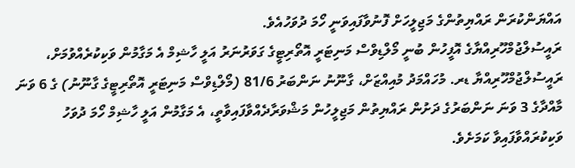އައްޔަންކުރަން ރައްޔިތުންގެ މަޖިލީހަށް ފޮނުވާފައިވަނީ ހޯމަ ދުވަހުއެވެ.
ރައީސުލްޖުމްހޫރިއްޔާގެ އޮފީހުން ބުނީ މޯލްޑިވްސް މަނިޓަރީ އޮތޯރިޓީގެ ގަވަރުނަރު އަލީ ހާޝިމް އެ މަގާމުން ވަކިކުރެއްވުމަށް، ރައީސުލްޖުމްހޫރިއްޔާ ޑރ. މުހައްމަދު މުއިއްޒަށް، ގާނޫނު ނަންބަރު 81/6 (މޯލްޑިވްސް މަނިޓަރީ އޮތޯރިޓީގެ ގާނޫނު) ގެ 6 ވަނަ މާއްދާގެ 3 ވަނަ ނަންބަރުގެ ދަށުން ރައްޔިތުން މަޖިލީހުން މަޝްވަރާދެއްވާފައިވާތީ، އެ މަގާމުން އަލީ ހާޝިމް ހޯމަ ދުވަހު ވަކިކުރައްވާފައިވާ ކަމަށެވެ.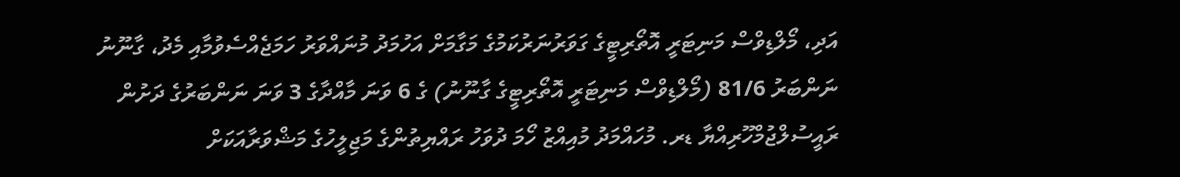އަދި، މޯލްޑިވްސް މަނިޓަރީ އޮތޯރިޓީގެ ގަވަރުނަރުކަމުގެ މަގާމަށް އަހުމަދު މުނައްވަރު ހަމަޖެއްސެވުމާއި މެދު، ގާނޫނު ނަންބަރު 81/6 (މޯލްޑިވްސް މަނިޓަރީ އޮތޯރިޓީގެ ގާނޫނު) ގެ 6 ވަނަ މާއްދާގެ 3 ވަނަ ނަންބަރުގެ ދަށުން ރައީސުލްޖުމްހޫރިއްޔާ ޑރ. މުހައްމަދު މުއިއްޒު ހޯމަ ދުވަހު ރައްޔިތުންގެ މަޖިލީހުގެ މަޝްވަރާއަކަށް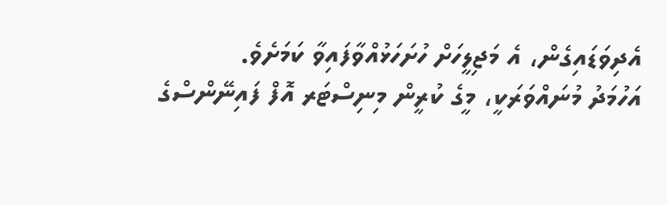އެދިވަޑައިގެން، އެ މަޖިލީހަށް ހުށަހަޅުއްވާފައިވާ ކަމަށެވެ.
އަހުމަދު މުނައްވަރަކީ، މީގެ ކުރީން މިނިސްޓަރ އޮފް ފައިނޭންސްގެ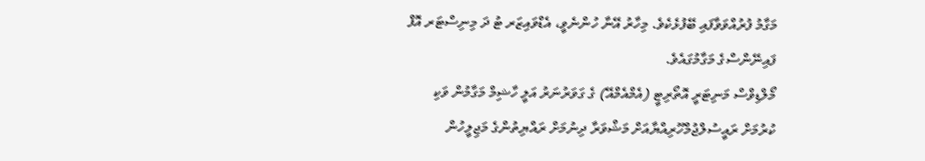މަގާމު ފުރުއްވަވާފައި ބޭފުޅެކެވެ. މިހާރު އޭނާ ހުންނެވީ، އެޑްވައިޒަރ ޓު ދަ މިނިސްޓަރ އޮފް ފައިނޭންސްގެ މަގާމުގައެވެ.
މޯލްޑިވްސް މަނިޓަރީ އޮތޯރިޓީ (އެމްއެމްއޭ) ގެ ގަވަރުނަރު އަލީ ހާޝިމް މަގާމުން ވަކި ކުރުމަށް ރައީސުލްޖުމްހޫރިއްޔާއަށް މަޝްވަރާ ދިނުމަށް ރައްޔިތުންގެ މަޖިލީހުން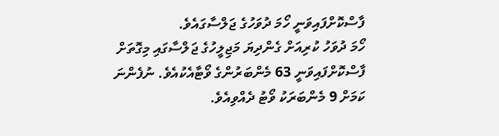ފާސްކޮށްފައިވަނީ ހޯމަ ދުވަހުގެ ޖަލްސާގައެވެ.
ހޯމަ ދުވަހު ކުރިއަށް ގެންދިޔަ މަޖިލީހުގެ ޖަލްސާގައި މިގޮތަށް ފާސްކޮށްފައިވަނީ 63 މެންބަރުންގެ ވޯޓާއެކުއެވެ. ނުފެންނަ ކަމަށް 9 މެންބަރަކު ވޯޓު ދެއްވިއެވެ.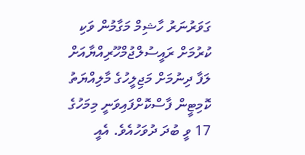ގަވަރުނަރު ހާޝިމް މަގާމުން ވަކި ކުރުމަށް ރައީސުލްޖުމްހޫރިއްޔާއަށް ލަފާ ދިނުމަށް މަޖިލީހުގެ މާލިއްޔަތު ކޮމިޓީން ފާސްކޮށްފައިވަނީ މިމަހުގެ 17 ވީ ބުދަ ދުވަހުއެވެ. އެއީ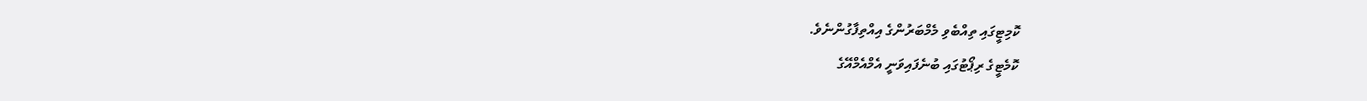ކޮމިޓީގައި ތިއްބެވި މެމްބަރުންގެ އިއްތިފާގުންނެވެ.
ކޮމެޓީގެ ރިޕޯޓުގައި ބުނެފައިވަނީ އެމްއެމްއޭގެ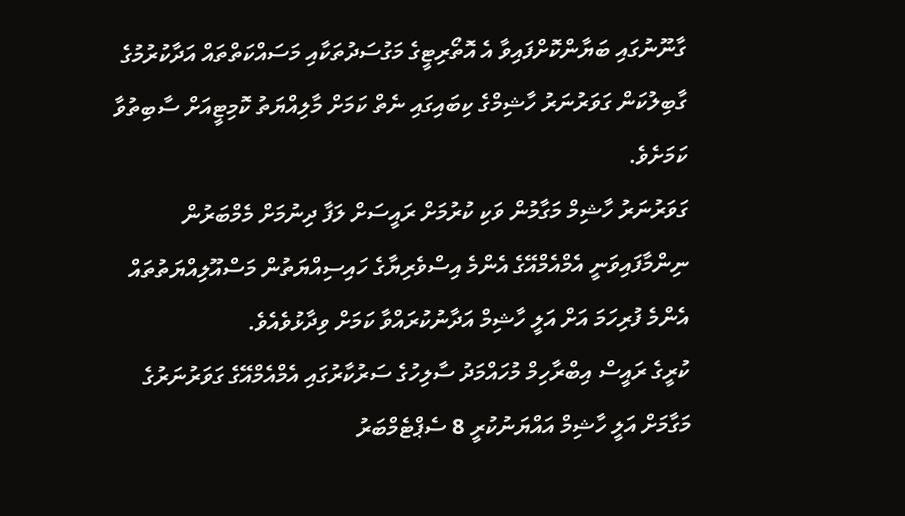ގާނޫނުގައި ބަޔާންކޮށްފައިވާ އެ އޮތޯރިޓީގެ މަގުސަދުތަކާއި މަސައްކަތްތައް އަދާކުރުމުގެ ގާބިލުކަން ގަވަރުނަރު ހާޝިމްގެ ކިބައިގައި ނެތް ކަމަށް މާލިއްޔަތު ކޮމިޓީއަށް ސާބިތުވާ ކަމަށެވެ.
ގަވަރުނަރު ހާޝިމް މަގާމުން ވަކި ކުރުމަށް ރައީސަށް ލަފާ ދިނުމަށް މެމްބަރުން ނިންމާފައިވަނީ އެމްއެމްއޭގެ އެންމެ އިސްވެރިޔާގެ ހައިސިއްޔަތުން މަސްއޫލިއްޔަތުތައް އެންމެ ފުރިހަމަ އަށް އަލީ ހާޝިމް އަދާނުކުރައްވާ ކަމަށް ވިދާޅުވެއެވެ.
ކުރީގެ ރައީސް އިބްރާހިމް މުހައްމަދު ސާލިހުގެ ސަރުކާރުގައި އެމްއެމްއޭގެ ގަވަރުނަރުގެ މަގާމަށް އަލީ ހާޝިމް އައްޔަނުކުރީ 8 ސެޕްޓެމްބަރު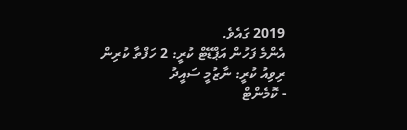2019 ގައެވެ.
އެންމެ ފަހުން އަޕްޑޭޓް ކުރީ: 2 ހަފްތާ ކުރިން
ރިވިއު ކުރީ: ނާޒުމީ ސައީދު
- ކޮމެންޓް